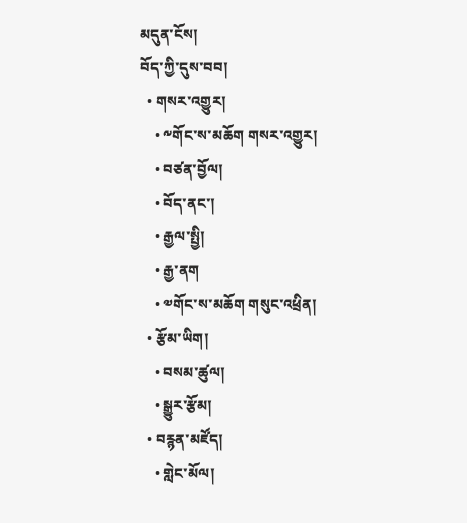མདུན་ངོས།
བོད་ཀྱི་དུས་བབ།
  • གསར་འགྱུར།
    • ༸གོང་ས་མཆོག གསར་འགྱུར།
    • བཙན་བྱོལ།
    • བོད་ནང་།
    • རྒྱལ་སྤྱི།
    • རྒྱ་ནག
    • ༧གོང་ས་མཆོག གསུང་འཕྲིན།
  • རྩོམ་ཡིག།
    • བསམ་ཚུལ།
    • སྒྱུར་རྩོམ།
  • བརྙན་མཛོད།
    • གླེང་མོལ།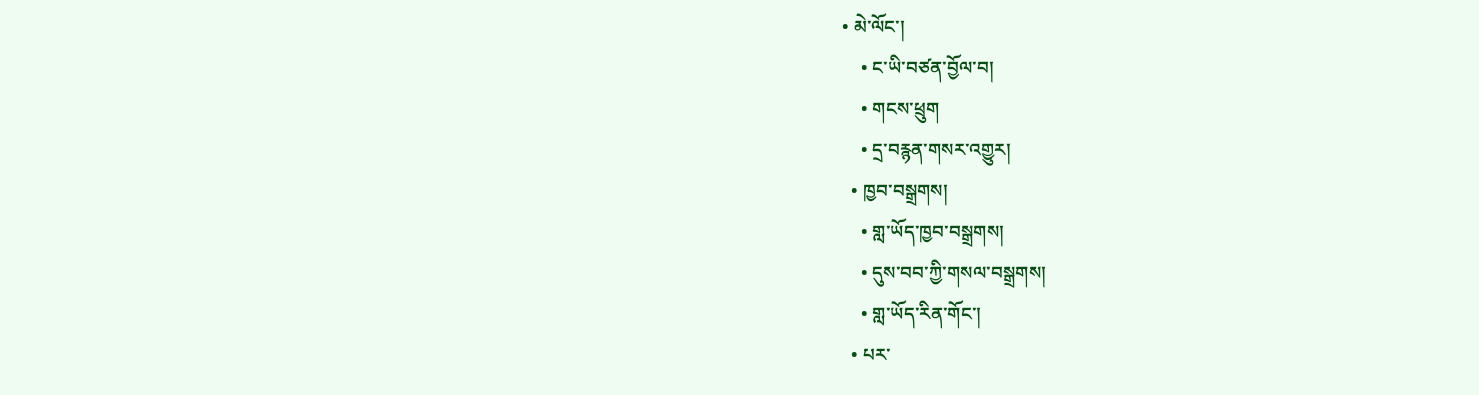• མེ་ལོང་།
    • ང་ཡི་བཙན་བྱོལ་བ།
    • གངས་ཕྲུག
    • དྲ་བརྙན་གསར་འགྱུར།
  • ཁྱབ་བསྒྲགས།
    • གླ་ཡོད་ཁྱབ་བསྒྲགས།
    • དུས་བབ་ཀྱི་གསལ་བསྒྲགས།
    • གླ་ཡོད་རིན་གོང་།
  • པར་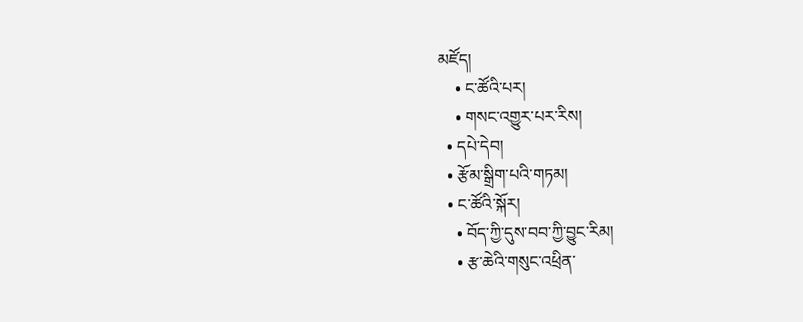མཛོད།
    • ང་ཚོའི་པར།
    • གསང་འགྱུར་པར་རིས།
  • དཔེ་དེབ།
  • རྩོམ་སྒྲིག་པའི་གཏམ།
  • ང་ཚོའི་སྐོར།
    • བོད་ཀྱི་དུས་བབ་ཀྱི་བྱུང་རིམ།
    • རྩ་ཆེའི་གསུང་འཕྲིན་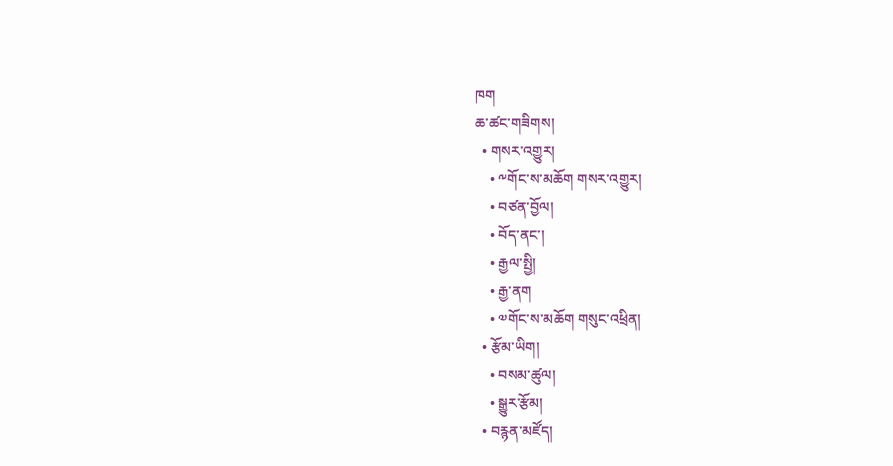ཁག
ཆ་ཚང་གཟིགས།
  • གསར་འགྱུར།
    • ༸གོང་ས་མཆོག གསར་འགྱུར།
    • བཙན་བྱོལ།
    • བོད་ནང་།
    • རྒྱལ་སྤྱི།
    • རྒྱ་ནག
    • ༧གོང་ས་མཆོག གསུང་འཕྲིན།
  • རྩོམ་ཡིག།
    • བསམ་ཚུལ།
    • སྒྱུར་རྩོམ།
  • བརྙན་མཛོད།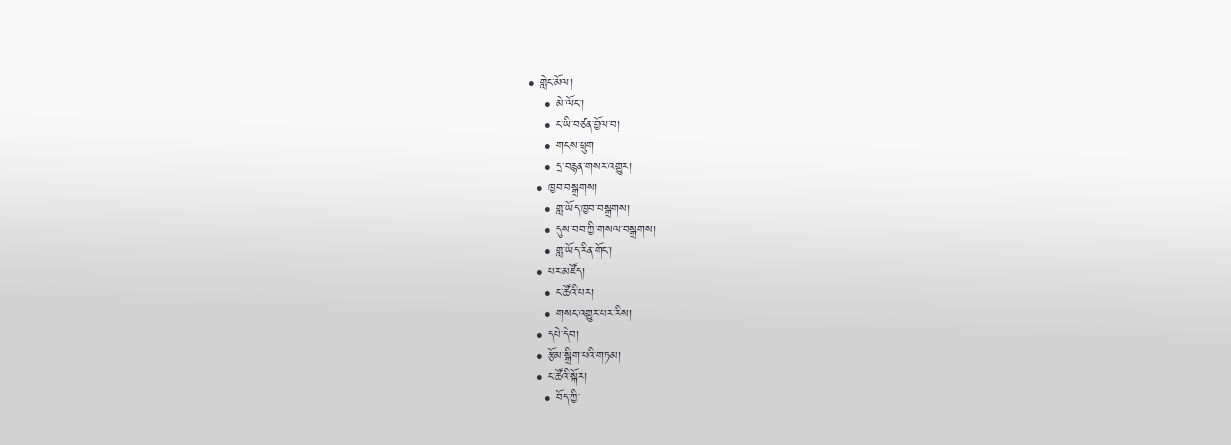• གླེང་མོལ།
    • མེ་ལོང་།
    • ང་ཡི་བཙན་བྱོལ་བ།
    • གངས་ཕྲུག
    • དྲ་བརྙན་གསར་འགྱུར།
  • ཁྱབ་བསྒྲགས།
    • གླ་ཡོད་ཁྱབ་བསྒྲགས།
    • དུས་བབ་ཀྱི་གསལ་བསྒྲགས།
    • གླ་ཡོད་རིན་གོང་།
  • པར་མཛོད།
    • ང་ཚོའི་པར།
    • གསང་འགྱུར་པར་རིས།
  • དཔེ་དེབ།
  • རྩོམ་སྒྲིག་པའི་གཏམ།
  • ང་ཚོའི་སྐོར།
    • བོད་ཀྱི་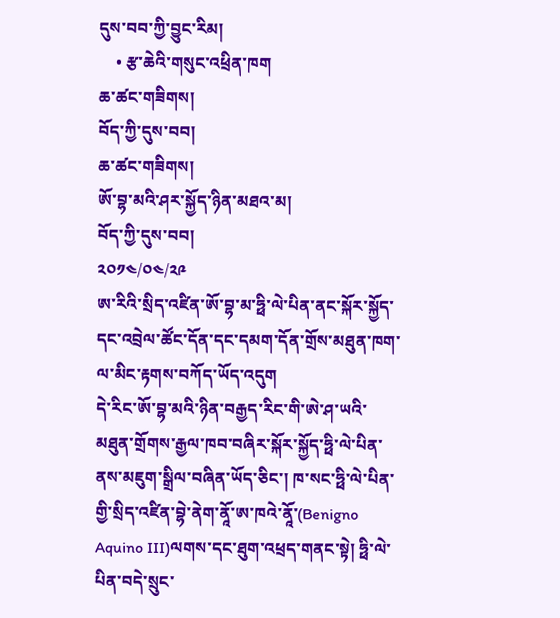དུས་བབ་ཀྱི་བྱུང་རིམ།
    • རྩ་ཆེའི་གསུང་འཕྲིན་ཁག
ཆ་ཚང་གཟིགས།
བོད་ཀྱི་དུས་བབ།
ཆ་ཚང་གཟིགས།
ཨོ་བྷ་མའི་ཤར་སྐྱོད་ཉིན་མཐའ་མ།
བོད་ཀྱི་དུས་བབ།
༢༠༡༤/༠༤/༢༩
ཨ་རིའི་སྲིད་འཛིན་ཨོ་བྷ་མ་ཧྥི་ལེ་པིན་ནང་སྐོར་སྐྱོད་དང་འབྲེལ་ཚོང་དོན་དང་དམག་དོན་གྲོས་མཐུན་ཁག་ལ་མིང་རྟགས་བཀོད་ཡོད་འདུག
དེ་རིང་ཨོ་བྷ་མའི་ཉིན་བརྒྱད་རིང་གི་ཨེ་ཤ་ཡའི་མཐུན་གྲོགས་རྒྱལ་ཁབ་བཞིར་སྐོར་སྐྱོད་ཧྥི་ལེ་པིན་ནས་མཇུག་སྒྲིལ་བཞིན་ཡོད་ཅིང་། ཁ་སང་ཧྥི་ལེ་པིན་གྱི་སྲིད་འཛིན་བྷེ་ནེག་ནཱོ་ཨ་ཁའེ་ནཱོ་(Benigno Aquino III)ལགས་དང་ཐུག་འཕྲད་གནང་སྟེ། ཧྥི་ལེ་པིན་བདེ་སྲུང་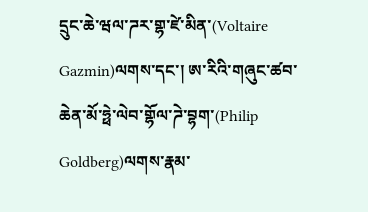དྲུང་ཆེ་ཝལ་ཌར་གྷ་ཛེ་མིན་(Voltaire Gazmin)ལགས་དང་། ཨ་རིའི་གཞུང་ཚབ་ཆེན་མོ་ཧྥེ་ལེབ་གྷོལ་ཌེ་བྷག་(Philip Goldberg)ལགས་རྣམ་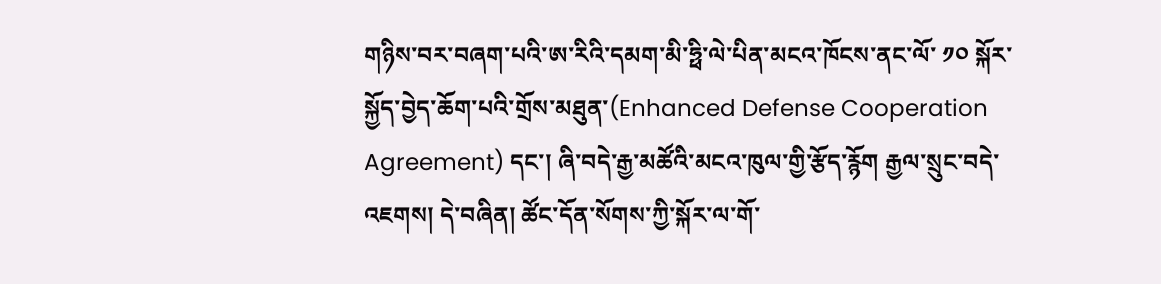གཉིས་བར་བཞག་པའི་ཨ་རིའི་དམག་མི་ཧྥི་ལེ་པིན་མངའ་ཁོངས་ནང་ལོ་ ༡༠ སྐོར་སྐྱོད་བྱེད་ཆོག་པའི་གྲོས་མཐུན་(Enhanced Defense Cooperation Agreement) དང་། ཞི་བདེ་རྒྱ་མཚོའི་མངའ་ཁུལ་གྱི་རྩོད་རྙོག རྒྱལ་སྲུང་བདེ་འཇགས། དེ་བཞིན། ཚོང་དོན་སོགས་ཀྱི་སྐོར་ལ་གོ་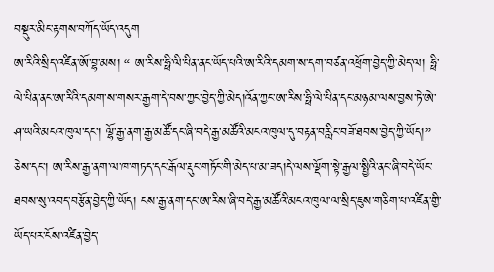བསྡུར་མིང་རྟགས་བཀོད་ཡོད་འདུག
ཨ་རིའི་སྲིད་འཛིན་ཨོ་བྷ་མས། “ ཨ་རིས་ཧྥི་ལི་པིན་ནང་ཡོད་པའི་ཨ་རིའི་དམག་ས་དག་བཙན་འཕྲོག་བྱེད་ཀྱི་མེད་ལ། ཧྥི་ལེ་པིན་ནང་ཨ་རིའི་དམག་ས་གསར་རྒྱག་དེ་བས་ཀྱང་བྱེད་ཀྱི་མེད།འོན་ཀྱང་ཨ་རིས་ཧྥི་ལེ་པིན་དང་མཉམ་ལས་བྱས་ཏེ་ཨེ་ཤ་ཡའི་མངའ་ཁུལ་དང་། ལྷོ་རྒྱ་ནག་རྒྱ་མཚོ་དང་ཞི་བདེ་རྒྱ་མཚོའི་མངའ་ཁུལ་དུ་བརྟན་བརླིང་བཟོ་ཐབས་བྱེད་ཀྱི་ཡོད།” ཅེས་དང་། ཨ་རིས་རྒྱ་ནག་ལ་ཁ་གཏད་དང་རྒོལ་རྡུང་གཏོང་གི་མེད་པ་མ་ཟད།དེ་ལས་ལྡོག་སྟེ་རྒྱལ་སྤྱིའི་ནང་ཞི་བདེ་ཡོང་ཐབས་སུ་འབད་བརྩོན་བྱེད་ཀྱི་ཡོད། ངས་རྒྱ་ནག་དང་ཨ་རིས་ཞི་བདེ་རྒྱ་མཚོའི་མངའ་ཁུལ་ལ་སྲིད་ཇུས་གཅིག་པ་འཛིན་གྱི་ཡོད་པར་ངོས་འཛིན་བྱེད་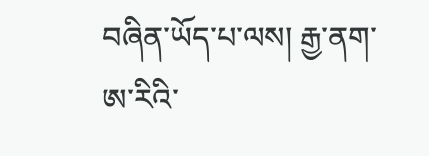བཞིན་ཡོད་པ་ལས། རྒྱ་ནག་ཨ་རིའི་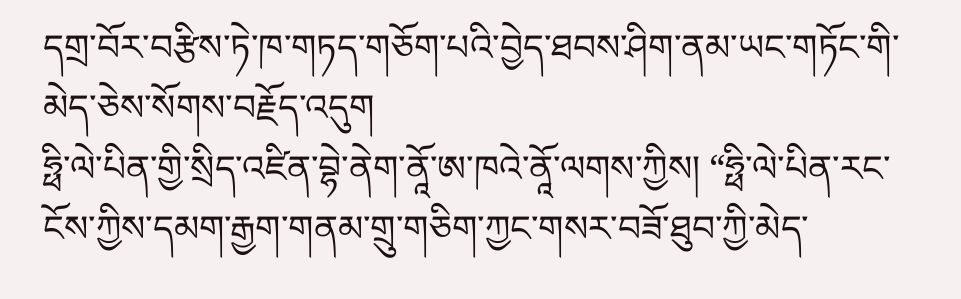དགྲ་བོར་བརྩིས་ཏེ་ཁ་གཏད་གཅོག་པའི་བྱེད་ཐབས་ཤིག་ནམ་ཡང་གཏོང་གི་མེད་ཅེས་སོགས་བརྗོད་འདུག
ཧྥི་ལེ་པིན་གྱི་སྲིད་འཛིན་བྷེ་ནེག་ནཱོ་ཨ་ཁའེ་ནཱོ་ལགས་ཀྱིས། “ཧྥི་ལེ་པིན་རང་ངོས་ཀྱིས་དམག་རྒྱག་གནམ་གྲུ་གཅིག་ཀྱང་གསར་བཟོ་ཐུབ་ཀྱི་མེད་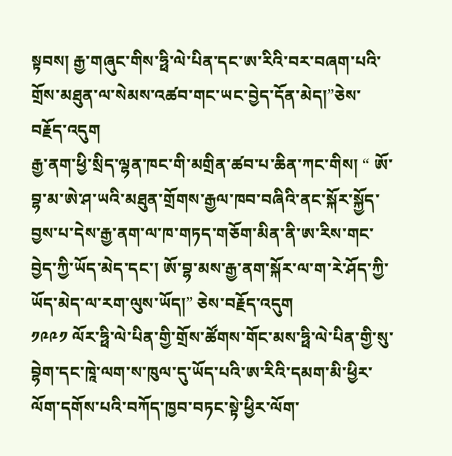སྟབས། རྒྱ་གཞུང་གིས་ཧྥི་ལེ་པིན་དང་ཨ་རིའི་བར་བཞག་པའི་གྲོས་མཐུན་ལ་སེམས་འཚབ་གང་ཡང་བྱེད་དོན་མེད།”ཅེས་བརྗོད་འདུག
རྒྱ་ནག་ཕྱི་སྲིད་ལྷན་ཁང་གི་མགྲིན་ཚབ་པ་ཆིན་ཀང་གིས། “ ཨོ་བྷ་མ་ཨེ་ཤ་ཡའི་མཐུན་གྲོགས་རྒྱལ་ཁབ་བཞིའི་ནང་སྐོར་སྐྱོད་བྱས་པ་དེས་རྒྱ་ནག་ལ་ཁ་གཏད་གཅོག་མིན་ནི་ཨ་རིས་གང་བྱེད་ཀྱི་ཡོད་མེད་དང་། ཨོ་བྷ་མས་རྒྱ་ནག་སྐོར་ལ་ག་རེ་ཤོད་ཀྱི་ཡོད་མེད་ལ་རག་ལུས་ཡོད།” ཅེས་བརྗོད་འདུག
༡༩༩༡ ལོར་ཧྥི་ལེ་པིན་གྱི་གྲོས་ཚོགས་གོང་མས་ཧྥི་ལེ་པིན་གྱི་སུ་བྷེག་དང་ཁཱེ་ལག་ས་ཁུལ་དུ་ཡོད་པའི་ཨ་རིའི་དམག་མི་ཕྱིར་ལོག་དགོས་པའི་བཀོད་ཁྱབ་བཏང་སྟེ་ཕྱིར་ལོག་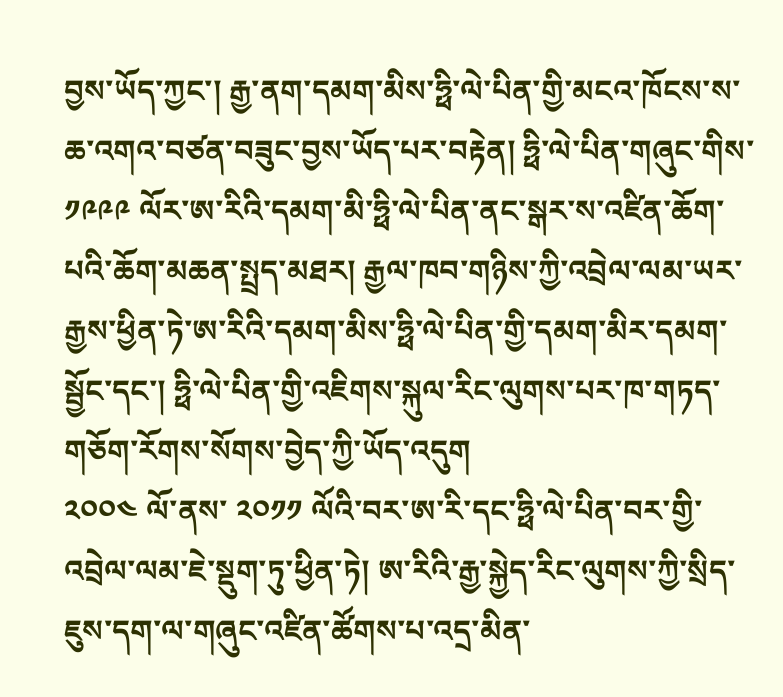བྱས་ཡོད་ཀྱང་། རྒྱ་ནག་དམག་མིས་ཧྥི་ལེ་པིན་གྱི་མངའ་ཁོངས་ས་ཆ་འགའ་བཙན་བཟུང་བྱས་ཡོད་པར་བརྟེན། ཧྥི་ལེ་པིན་གཞུང་གིས་ ༡༩༩༩ ལོར་ཨ་རིའི་དམག་མི་ཧྥི་ལེ་པིན་ནང་སྒར་ས་འཛིན་ཆོག་པའི་ཆོག་མཆན་སྤྲད་མཐར། རྒྱལ་ཁབ་གཉིས་ཀྱི་འབྲེལ་ལམ་ཡར་རྒྱས་ཕྱིན་ཏེ་ཨ་རིའི་དམག་མིས་ཧྥི་ལེ་པིན་གྱི་དམག་མིར་དམག་སྦྱོང་དང་། ཧྥི་ལེ་པིན་གྱི་འཇིགས་སྐུལ་རིང་ལུགས་པར་ཁ་གཏད་གཅོག་རོགས་སོགས་བྱེད་ཀྱི་ཡོད་འདུག
༢༠༠༤ ལོ་ནས་ ༢༠༡༡ ལོའི་བར་ཨ་རི་དང་ཧྥི་ལེ་པིན་བར་གྱི་འབྲེལ་ལམ་ཇེ་སྡུག་ཏུ་ཕྱིན་ཏེ། ཨ་རིའི་རྒྱ་སྐྱེད་རིང་ལུགས་ཀྱི་སྲིད་ཇུས་དག་ལ་གཞུང་འཛིན་ཚོགས་པ་འདྲ་མིན་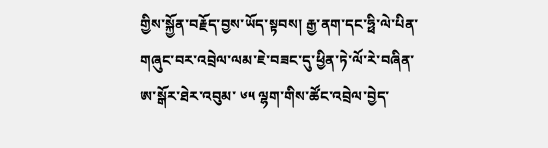གྱིས་སྐྱོན་བརྗོད་བྱས་ཡོད་སྟབས། རྒྱ་ནག་དང་ཧྥི་ལེ་པིན་གཞུང་བར་འབྲེལ་ལམ་ཇེ་བཟང་དུ་ཕྱིན་ཏེ་ལོ་རེ་བཞིན་ཨ་སྒོར་ཐེར་འབུམ་ ༦༥ ལྷག་གིས་ཚོང་འབྲེལ་བྱེད་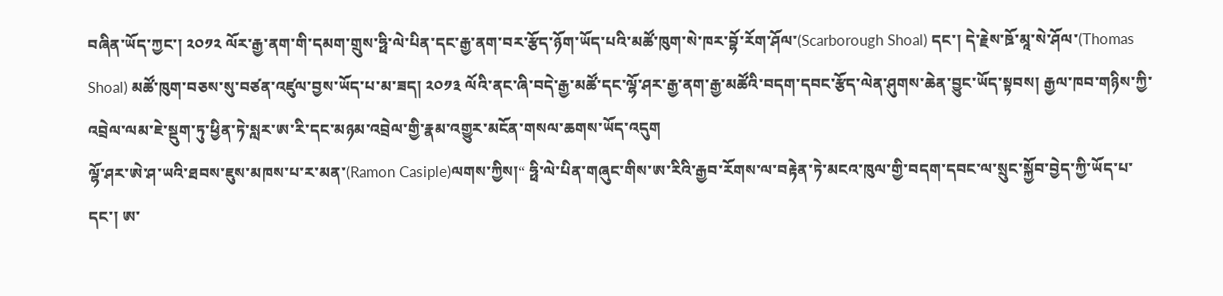བཞིན་ཡོད་ཀྱང་། ༢༠༡༢ ལོར་རྒྱ་ནག་གི་དམག་གྲུས་ཧྥི་ལེ་པིན་དང་རྒྱ་ནག་བར་རྩོད་ཉོག་ཡོད་པའི་མཚོ་ཁུག་སེ་ཁར་བྷོ་རོག་ཤོལ་(Scarborough Shoal) དང་། དེ་རྗེས་ཋོ་མཱ་སེ་ཤོལ་(Thomas Shoal) མཚོ་ཁུག་བཅས་སུ་བཙན་འཛུལ་བྱས་ཡོད་པ་མ་ཟད། ༢༠༡༣ ལོའི་ནང་ཞི་བདེ་རྒྱ་མཚོ་དང་ལྷོ་ཤར་རྒྱ་ནག་རྒྱ་མཚོའི་བདག་དབང་རྩོད་ལེན་ཤུགས་ཆེན་བྱུང་ཡོད་སྟབས། རྒྱལ་ཁབ་གཉིས་ཀྱི་འབྲེལ་ལམ་ཇེ་སྡུག་ཏུ་ཕྱིན་ཏེ་སླར་ཨ་རི་དང་མཉམ་འབྲེལ་གྱི་རྣམ་འགྱུར་མངོན་གསལ་ཆགས་ཡོད་འདུག
ལྷོ་ཤར་ཨེ་ཤ་ཡའི་ཐབས་ཇུས་མཁས་པ་ར་མན་(Ramon Casiple)ལགས་ཀྱིས།“ ཧྥི་ལེ་པིན་གཞུང་གིས་ཨ་རིའི་རྒྱབ་རོགས་ལ་བརྟེན་ཏེ་མངའ་ཁུལ་གྱི་བདག་དབང་ལ་སྲུང་སྐྱོབ་བྱེད་ཀྱི་ཡོད་པ་དང་། ཨ་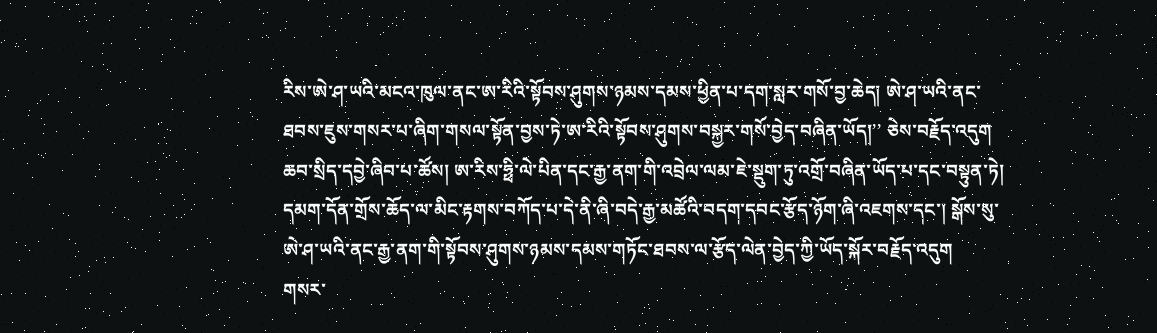རིས་ཨེ་ཤ་ཡའི་མངའ་ཁུལ་ནང་ཨ་རིའི་སྟོབས་ཤུགས་ཉམས་དམས་ཕྱིན་པ་དག་སླར་གསོ་བྱ་ཆེད། ཨེ་ཤ་ཡའི་ནང་ཐབས་ཇུས་གསར་པ་ཞིག་གསལ་སྟོན་བྱས་ཏེ་ཨ་རིའི་སྟོབས་ཤུགས་བསྐྱར་གསོ་བྱེད་བཞིན་ཡོད།’’ ཅེས་བརྗོད་འདུག
ཆབ་སྲིད་དབྱེ་ཞིབ་པ་ཚོས། ཨ་རིས་ཧྥི་ལེ་པིན་དང་རྒྱ་ནག་གི་འབྲེལ་ལམ་ཇེ་སྡུག་ཏུ་འགྲོ་བཞིན་ཡོད་པ་དང་བསྟུན་ཏེ། དམག་དོན་གྲོས་ཆོད་ལ་མིང་རྟགས་བཀོད་པ་དེ་ནི་ཞི་བདེ་རྒྱ་མཚོའི་བདག་དབང་རྩོད་ཉོག་ཞི་འཇགས་དང་། སྒོས་སུ་ཨེ་ཤ་ཡའི་ནང་རྒྱ་ནག་གི་སྟོབས་ཤུགས་ཉམས་དམས་གཏོང་ཐབས་ལ་རྩོད་ལེན་བྱེད་ཀྱི་ཡོད་སྐོར་བརྗོད་འདུག
གསར་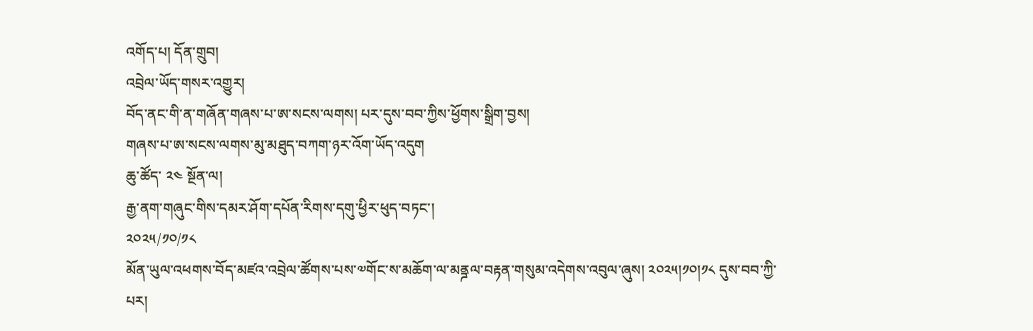འགོད་པ། དོན་གྲུབ།
འབྲེལ་ཡོད་གསར་འགྱུར།
བོད་ནང་གི་ན་གཞོན་གཞས་པ་ཨ་སངས་ལགས། པར་དུས་བབ་ཀྱིས་ཕྱོགས་སྒྲིག་བྱས།
གཞས་པ་ཨ་སངས་ལགས་མུ་མཐུད་བཀག་ཉར་འོག་ཡོད་འདུག
ཆུ་ཚོད་ ༢༤ སྔོན་ལ།
རྒྱ་ནག་གཞུང་གིས་དམར་ཤོག་དཔོན་རིགས་དགུ་ཕྱིར་ཕུད་བཏང་།
༢༠༢༥/༡༠/༡༨
མོན་ཡུལ་འཕགས་བོད་མཛའ་འབྲེལ་ཚོགས་པས་༧གོང་ས་མཆོག་ལ་མནྜལ་བརྟན་གསུམ་འདེགས་འབུལ་ཞུས། ༢༠༢༥།༡༠།༡༨ དུས་བབ་ཀྱི་པར།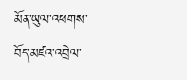མོན་ཡུལ་འཕགས་བོད་མཛའ་འབྲེལ་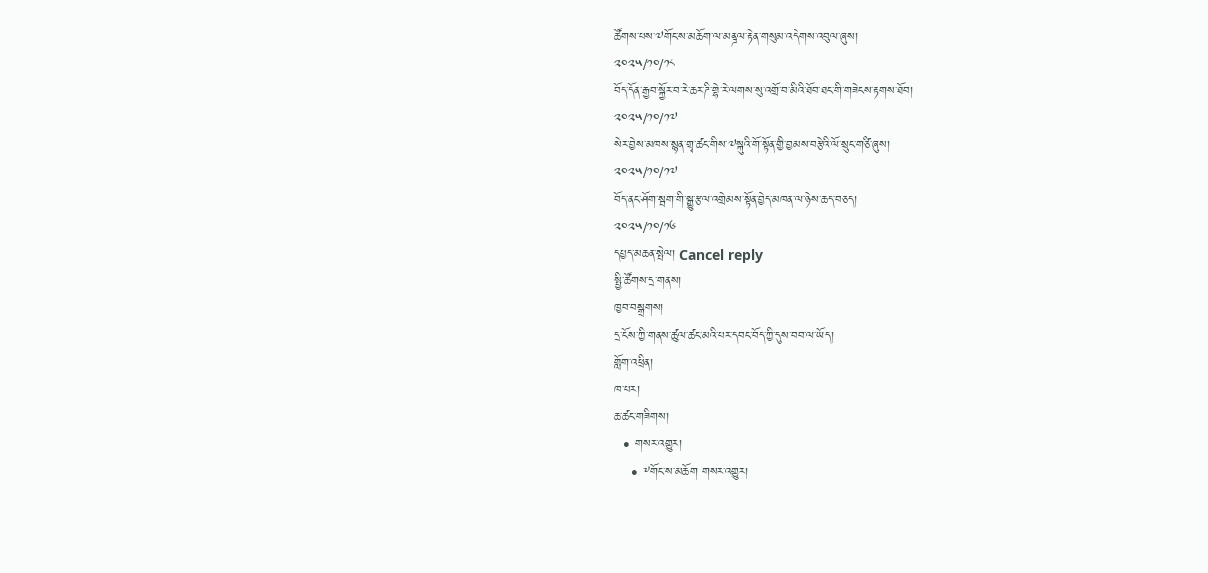ཚོགས་པས་༧གོང་ས་མཆོག་ལ་མནྜལ་རྟེན་གསུམ་འདེགས་འབུལ་ཞུས།
༢༠༢༥/༡༠/༡༨
བོད་དོན་རྒྱབ་སྐྱོར་བ་རེ་ཆར་ཌི་གྷེ་རེ་ལགས་སུ་འགྲོ་བ་མིའི་ཐོབ་ཐང་གི་གཟེངས་རྟགས་ཐོབ།
༢༠༢༥/༡༠/༡༧
སེར་བྱེས་མཁས་སྙན་གྲྭ་ཚང་གིས་༧སྐུའི་གོ་སྟོན་གྱི་བྱམས་བརྩེའི་ལོ་སྲུང་གཙི་ཞུས།
༢༠༢༥/༡༠/༡༧
བོད་ནང་ཤོག་སྦག་གི་སྒྱུ་རྩལ་འགྲེམས་སྟོན་བྱེད་མཁན་ལ་ཉེས་ཆད་བཅད།
༢༠༢༥/༡༠/༡༦
དཔྱད་མཆན་སྤེལ། Cancel reply
སྤྱི་ཚོགས་དྲ་གནས།
ཁྱབ་བསྒྲགས།
དྲ་ངོས་ཀྱི་གནས་ཚུལ་ཚང་མའི་པར་དབང་བོད་ཀྱི་དུས་བབ་ལ་ཡོད།
གློག་འཕྲིན།
ཁ་པར།
ཆ་ཚང་གཟིགས།
  • གསར་འགྱུར།
    • ༸གོང་ས་མཆོག གསར་འགྱུར།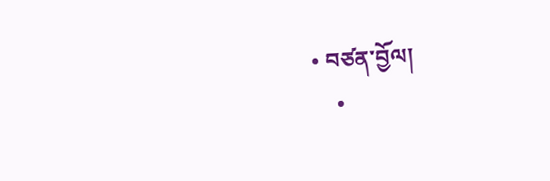• བཙན་བྱོལ།
    •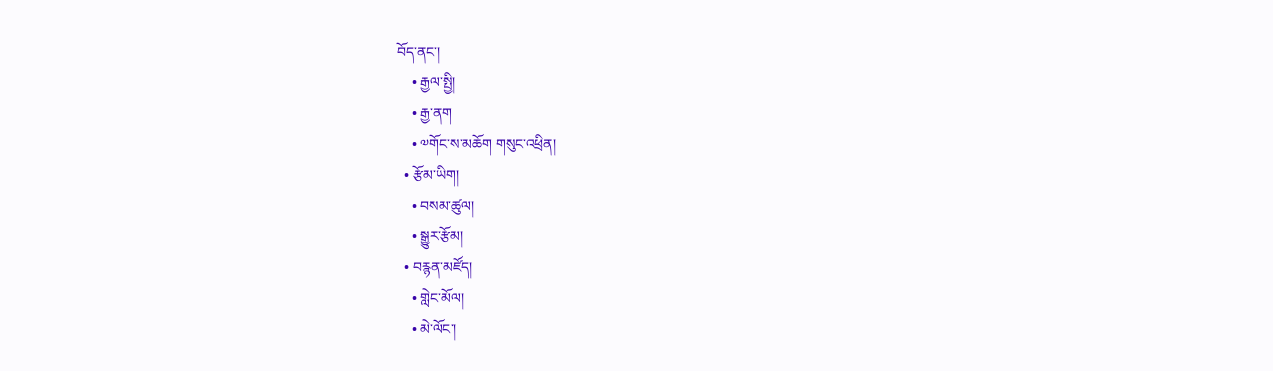བོད་ནང་།
    • རྒྱལ་སྤྱི།
    • རྒྱ་ནག
    • ༧གོང་ས་མཆོག གསུང་འཕྲིན།
  • རྩོམ་ཡིག།
    • བསམ་ཚུལ།
    • སྒྱུར་རྩོམ།
  • བརྙན་མཛོད།
    • གླེང་མོལ།
    • མེ་ལོང་།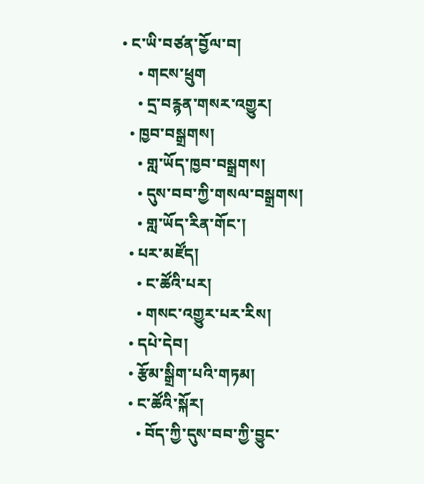• ང་ཡི་བཙན་བྱོལ་བ།
    • གངས་ཕྲུག
    • དྲ་བརྙན་གསར་འགྱུར།
  • ཁྱབ་བསྒྲགས།
    • གླ་ཡོད་ཁྱབ་བསྒྲགས།
    • དུས་བབ་ཀྱི་གསལ་བསྒྲགས།
    • གླ་ཡོད་རིན་གོང་།
  • པར་མཛོད།
    • ང་ཚོའི་པར།
    • གསང་འགྱུར་པར་རིས།
  • དཔེ་དེབ།
  • རྩོམ་སྒྲིག་པའི་གཏམ།
  • ང་ཚོའི་སྐོར།
    • བོད་ཀྱི་དུས་བབ་ཀྱི་བྱུང་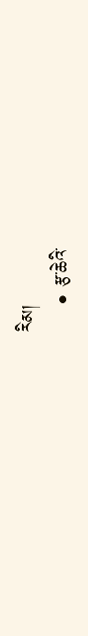རིམ།
    • རྩ་ཆེའི་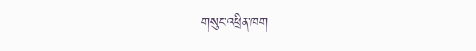གསུང་འཕྲིན་ཁག